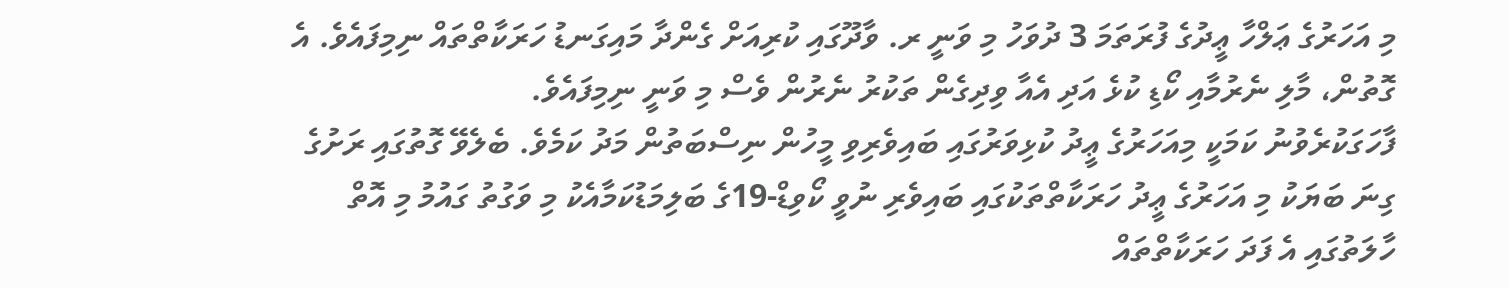މި އަހަރުގެ ޢަލްހާ ޢީދުގެ ފުރަތަމަ 3 ދުވަހު މި ވަނީ ރ. ވާދޫގައި ކުރިއަށް ގެންދާ މައިގަނޑު ހަރަކާތްތައް ނިމިފައެވެ. އެ ގޮތުން، މާލި ނެރުމާއި ކޯޑި ކުޅެ އަދި އެއާ ވިދިގެން ތަކުރު ނެރުން ވެސް މި ވަނީ ނިމިފައެވެ.
ފާހަގަކުރެވުނު ކަމަކީ މިއަހަރުގެ ޢީދު ކުޅިވަރުގައި ބައިވެރިވި މީހުން ނިސްބަތުން މަދު ކަމެވެ. ބެލެވޭ ގޮތުގައި ރަށުގެ ގިނަ ބަޔަކު މި އަހަރުގެ ޢީދު ހަރަކާތްތަކުގައި ބައިވެރި ނުވީ ކޯވިޑް-19ގެ ބަލިމަޑުކަމާއެކު މި ވަގުތު ގައުމު މި އޮތް ހާލަތުގައި އެ ފަދަ ހަރަކާތްތައް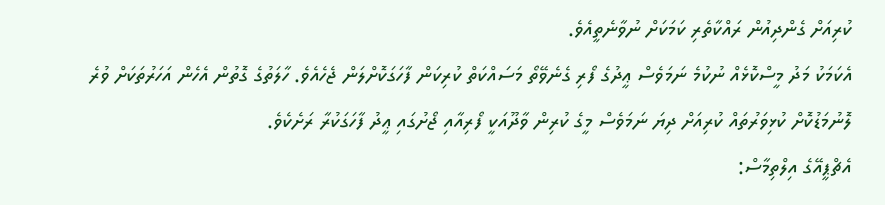ކުރިއަށް ގެންދިއުން ރައްކާތެރި ކަމަކަށް ނުވާނެތީއެވެ.
އެކަމަކު މަދު މީސްކޮޅެއް ނުކުމެ ނަމަވެސް ޢީދުގެ ފޯރި ގެނެވޭތޯ މަސައްކަތް ކުރިކަން ފާހަގަކޮށްލަން ޖެހެއެވެ. ހާލަތުގެ ގޮތުން އެހެން އަހަރުތަކަށް ވުރެ ލޮނުމަޑުކޮށް ކުޅިވަރުތައް ކުރިއަށް ދިޔަ ނަމަވެސް މީގެ ކުރިން ވާދޫއަކީ ފޯރިއާއި ޖޯށުގައި ޢީދު ފާހަގަކުރާ ރަށެކެވެ.
އެޗްޕީއޭގެ އިލްތިމާސް: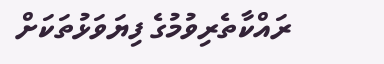ރައްކާތެރިވުމުގެ ފިޔަވަޅުތަކަށް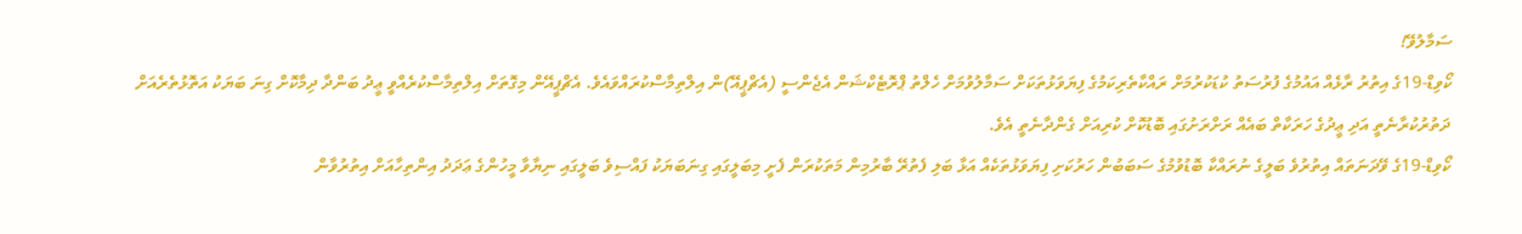ސަމާލުވޭ!
ކޯވިޑް-19ގެ އިތުރު ރާޅެއް އައުމުގެ ފުރުސަތު ކުޑަކުރުމަށް ރައްކާތެރިކަމުގެ ފިޔަވަޅުތަކަށް ސަމާލުވުމަށް ހެލްތު ޕްރޮޓެކްޝަން އެޖެންސީ (އެޗްޕީއޭ)ން އިލްތިމާސްކުރައްވައެވެ. އެޗްޕީއޭން މިގޮތަށް އިލްތިމާސްކުރެއްވީ ޢީދު ބަންދާ ދިމާކޮށް ގިނަ ބަޔަކު އަތޮޅުތެރެއަށް ދަތުރުކުރާނެތީ އަދި ޢީދުގެ ހަރަކާތް ބައެއް ރަށްރަށުގައި ބޮޑުކޮށް ކުރިއަށް ގެންދާނެތީ އެވެ.
ކޯވިޑް-19ގެ ވޭދަނަތައް އިތުރުވެ ބަލީގެ ނުރައްކާ ބޮޑުވުމުގެ ސަބަބުން ހަރުކަށި ފިޔަވަޅުތަކެއް އަޅާ ބަލި ފެތުރޭ ބާރުމިން މަތަކުރަން ފެށީ މިބަލީގައި ގިނަބަޔަކު ފައްސިވެ ބަލީގައި ނިޔާވާ މީހުންގެ ޢަދަދު އިންތިހާއަށް އިތުރުވާން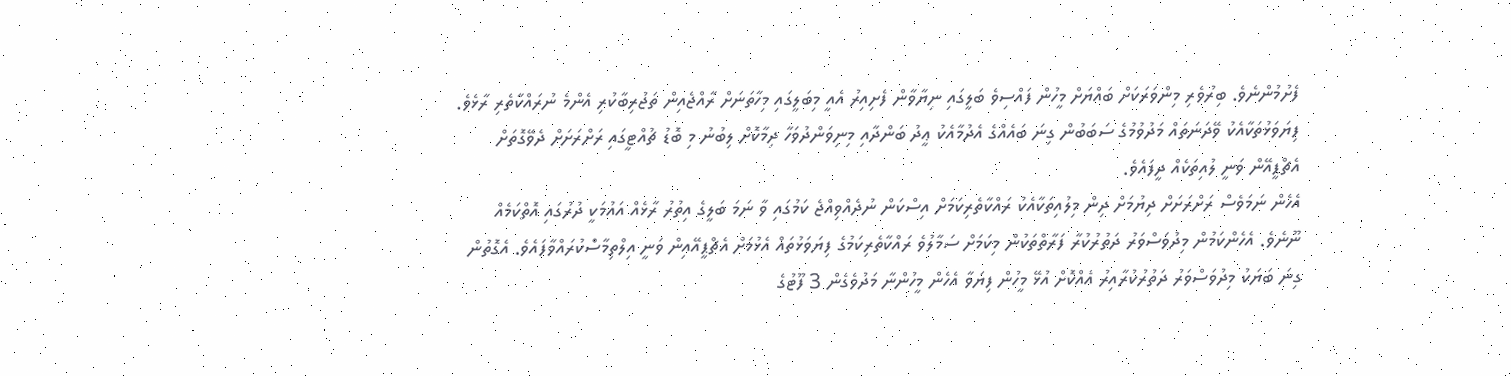ފެށުމުންނެވެ. ބިރުވެރި މިންވަރަކަށް ބައްޔަށް މީހުން ފައްސިވެ ބަލީގައި ނިޔާވާން ފެށިއިރު އެއީ މިބަލީގައި މިހާތަނަށް ރާއްޖެއިން ތަޖުރިބާކުރި އެންމެ ނުރައްކާތެރި ރާޅެވެ.
ފިޔަވަޅުތަކާއެކު ވޭދަނަތައް މަދުވުމުގެ ސަބަބުން ގިނަ ބައެއްގެ އެދުމާއެކު ޢީދު ބަންދާއި މިނިވަންދުވަހާ ދިމާކޮށް ލިބުނު މި ބޮޑު ޗުއްޓީގައި ރަށްރަށަށް ދެވޭގޮތަށް އެޗްޕީއޭން ވަނީ ލުއިތަކެއް ދީފައެވެ.
އެހެން ނަމަވެސް ރަށްރަށަށް ދިޔުމަށް ދިން މިލުއިތަކާއެކު ރައްކާތެރިކަމަށް އިސްކަން ނުދެއްވިއްޖެ ކަމުގައި ވާ ނަމަ ބަލީގެ އިތުރު ރާޅެއް އައުމަކީ ދުރުގައި އޮތްކަމެއް ނޫނެވެ. އެހެންކަމުން މިދުވަސްވަރު ދަތުރުކުރާ ފަރާތްތަކުން މިކަމަށް ސަމާލުވެ ރައްކާތެރިކަމުގެ ފިޔަވަޅުތައް އެޅުމަށް އެޗްޕީއޭއިން ވަނީ އިލްތިމާސްކުރައްވާފައެވެ. އެގޮތުން ގިނަ ބަޔަކު މިދުވަސްވަރު ދަތުރުކުރާއިރު އެއްކޮށް އުޅޭ މީހުން ފިޔަވާ އެހެން މީހުންނާ މަދުވެގެން 3 ފޫޓުގެ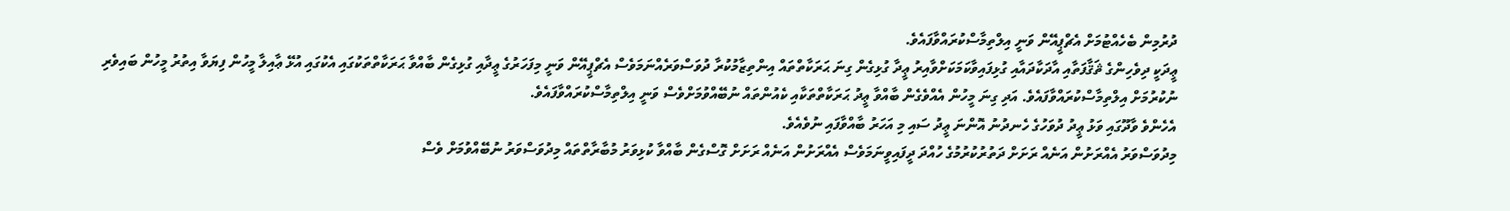ދުރުމިން ބެހެއްޓުމަށް އެޗްޕީއޭން ވަނީ އިލްތިމާސްކުރައްވާފައެވެ.
ޢީދަކީ ދިވެހިންގެ ޘަޤާފަތާއި އާދަކާދައާއި ގުޅިފައިވާކަމަކަށްވާއިރު ޢީދާ ގުޅިގެން ގިނަ ޙަރަކާތްތައް އިންތިޒާމުކުރާ ދުވަސްވަރެއްނަމަވެސް އެޗްޕީއޭން ވަނީ މިފަހަރުގެ ޢީދާއި ގުޅިގެން ބާއްވާ ޙަރަކާތްތަކުގައި އެކުގައި އުޅޭ ޢާއިލާ މީހުން ފިޔަވާ އިތުރު މީހުން ބައިވެރި ނުކުރުމަށް އިލްތިމާސްކުރައްވާފައެވެ. އަދި ގިނަ މީހުން އެއްވެގެން ބާއްވާ ޢީދު ޙަރަކާތްތަކާއި ކެއުންތައް ނުބޭއްވުމަށްވެސް ވަނީ އިލްތިމާސްކުރައްވާފައެވެ.
އެހެންވެ ވާދޫގައި ވަޅު ޢީދު ދުވަހުގެ ހެނދުނު އޮންނަ ޢީދު ސައި މި އަހަރު ބާއްވާފައި ނުވެއެވެ.
މިދުވަސްވަރު އެއްރަށުން އަނެއް ރަށަށް ދަތުރުކުރުމުގެ ހުއްދަ ދީފައިވީނަމަވެސް އެއްރަށުން އަނެއް ރަށަށް ގޮސްގެން ބާއްވާ ކުޅިވަރު މުބާރާތްތައް މިދުވަސްވަރު ނުބޭއްވުމަށް ވެސް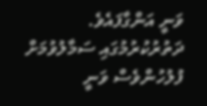ވަނީ އަންގާފައެވެ.
ދަތުރުކުރުމުގައި ސަމާލުވުމަށް ފުލުހުންވެސް ވަނީ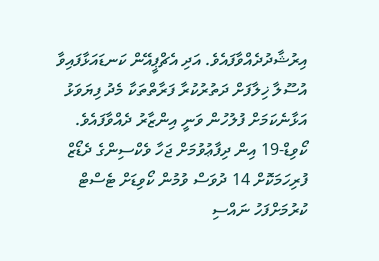އިރުޝާދުދެއްވާފައެވެ. އަދި އެޗްޕީއޭން ކަނޑައަޅާފައިވާ އުސޫލާ ޚިލާފަށް ދަތުރުކުރާ ފަރާތްތަކާ މެދު ފިޔަވަޅު އަޅާނެކަމަށް ފުލުހުން ވަނީ އިންޒާރު ދެއްވާފައެވެ.
ކޯވިޑް-19 އިން ދިފާޢުވުމަށް ޖަހާ ވެކްސިންގެ ދެޑޯޒް ފުރިހަމަކޮށް 14 ދުވަސް ވުމުން ކޯވިޑަށް ޓެސްޓް ކުރުމަށްފަހު ނައްސި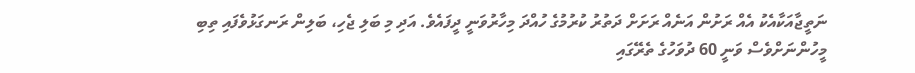ނަތީޖާއަކާއެކު އެއް ރަށުން އަނެއް ރަށަށް ދަތުރު ކުރުމުގެ ހުއްދަ މިހާރުވަނީ ދީފައެވެ. އަދި މި ބަލި ޖެހި، ބަލިން ރަނގަޅުވެފައި ތިބި މީހުންނަށްވެސް ވަނީ 60 ދުވަހުގެ ތެރޭގައި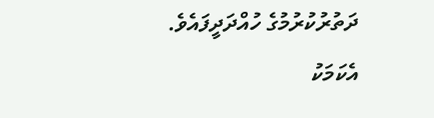ދަތުރުކުރުމުގެ ހުއްދަދީފައެވެ.
އެކަމަކު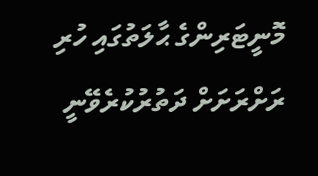މޮނީޓަރިންގެ ޙާލަތުގައި ހުރި ރަށްރަށަށް ދަތުރުކުރެވޭނީ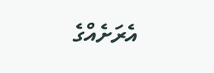އެރަށެއްގެ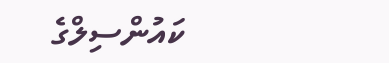ކައުންސިލްގެ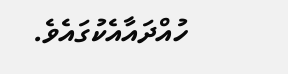ހުއްދައާއެކުގައެވެ.